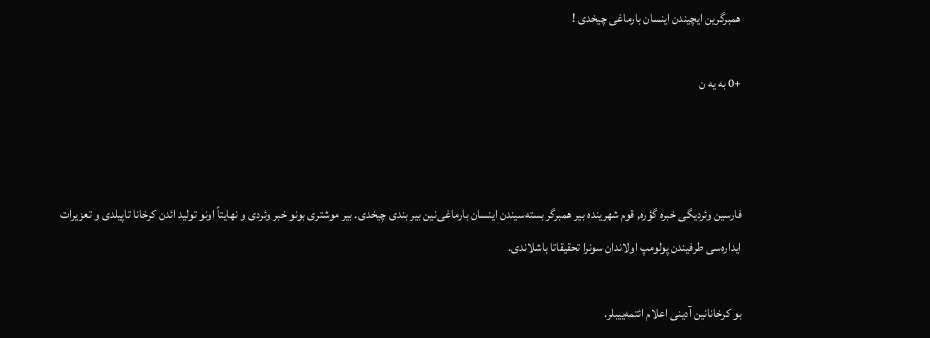همبرگرین ایچیندن اینسان بارماغی چیخدی !

+0 به یه ن



فارسین وئردیگی خبره گؤره, قوم شهرینده بیر همبرگر بسته‌سیندن اینسان بارماغی‌نین بیر بندی چیخدی. بیر موشتری بونو خبر وئردی و نهایتاً اونو تولید ائدن كرخانا تاپیلدی و تعزیرات ایداره‌سی طرفیندن پولومپ اولاندان سونرا تحقیقاتا باشلاندی.

بو كرخانانین آدینی اعلام ائتمه‌ییبلر.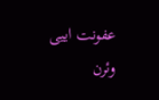عفونت اییی وئرن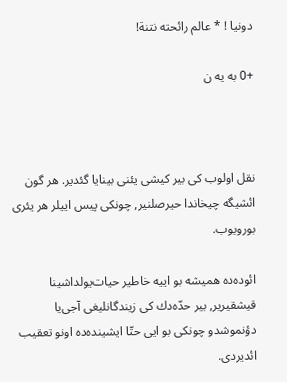دونیا ! * عالم رائحته نتنة!

+0 به یه ن



نقل اولوب كی بیر كیشی یئنی بینایا گئدیر. هر گون ائشیگه چیخاندا حیرصلنیر, چونكی پیس اییلر هر یئری بورویوب.

ائوده‌ده همیشه بو اییه خاطیر حیات‌یولداشینا قیشقیریر, بیر حدّه‌دك كی زیندگانلیغی آجی‌یا دؤنموشدو چونكی بو ایی حتّا ایشینده‌ده اونو تعقیب ائدیردی.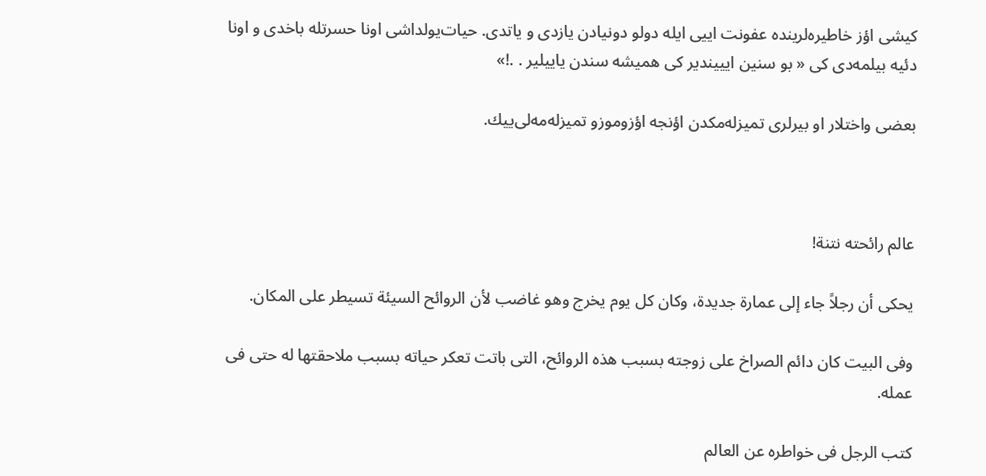كیشی اؤز خاطیره‌لرینده عفونت اییی ایله دولو دونیادن یازدی و یاتدی. حیات‌یولداشی اونا حسرتله باخدی و اونا دئیه بیلمه‌دی كی « بو سنین ایییندیر كی همیشه سندن یاییلیر . .!»

بعضی واختلار او بیرلری تمیزله‌مكدن اؤنجه اؤزوموزو تمیزله‌مه‌لی‌ییك.



عالم رائحته نتنة!

یحكى أن رجلاً جاء إلى عمارة جدیدة، وكان كل یوم یخرج وهو غاضب لأن الروائح السیئة تسیطر على المكان.

وفی البیت كان دائم الصراخ على زوجته بسبب هذه الروائح، التی باتت تعكر حیاته بسبب ملاحقتها له حتى فی عمله.

كتب الرجل فی خواطره عن العالم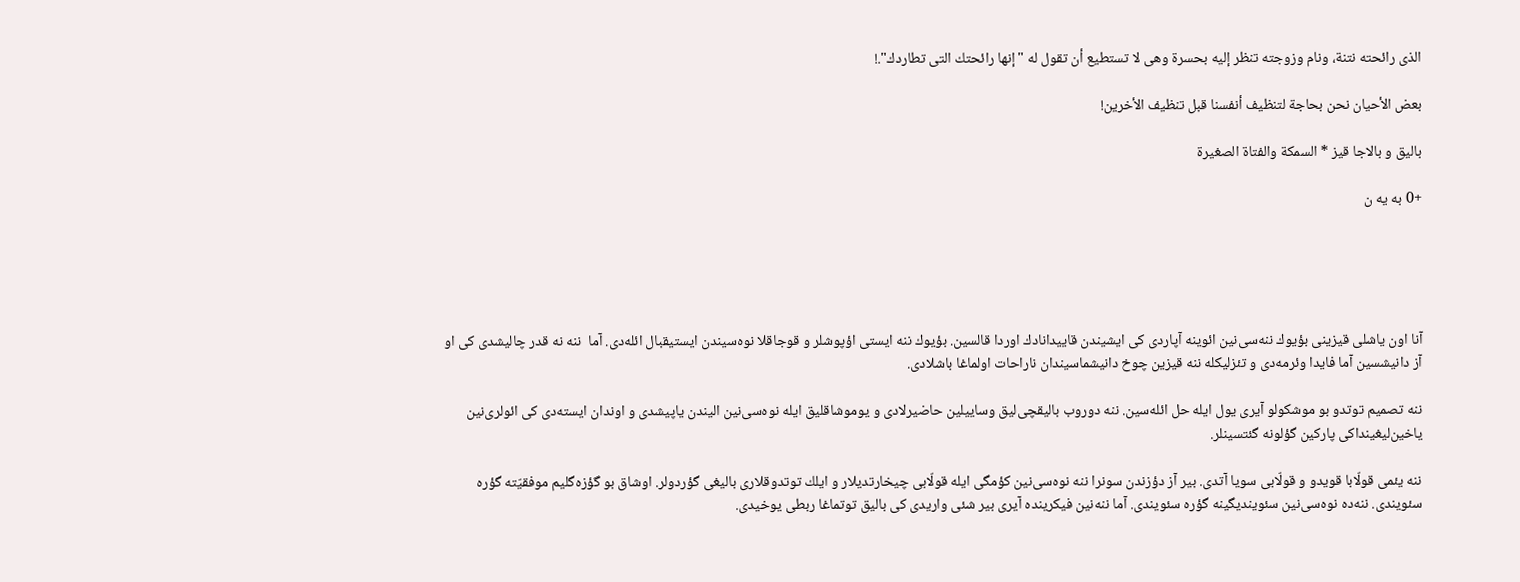الذی رائحته نتنة، ونام وزوجته تنظر إلیه بحسرة وهی لا تستطیع أن تقول له "إنها رائحتك التی تطاردك".!

بعض الأحیان نحن بحاجة لتنظیف أنفسنا قبل تنظیف الأخرین!

بالیق و بالاجا قیز * السمكة والفتاة الصغیرة

+0 به یه ن





آنا اون یاشلی قیزینی بؤیوك ‌ننه‌سی‌نین ائوینه آپاردی كی ایشیندن قاییدانادك اوردا قالسین. بؤیوك ننه ایستی اؤپوشلر و قوجاقلا نوه‌سیندن ایستیقبال ائله‌دی. آما  ننه نه قدر چالیشدی كی او آز دانیشسین آما فایدا وئرمه‌دی و تئزلیكله ننه قیزین چوخ دانیشماسیندان ناراحات اولماغا باشلادی.

ننه تصمیم توتدو بو موشكولو آیری یول ایله حل ائله‌سین. ننه دوروب بالیقچی‌لیق وساییلین حاضیرلادی و یوموشاقلیق ایله نوه‌سی‌نین الیندن یاپیشدی و اوندان ایسته‌دی كی ائولری‌نین یاخین‌لیغینداكی پاركین گؤلونه گئتسینلر.

ننه یئمی قولّابا قویدو و قولّابی سویا آتدی. بیر آز دؤزندن سونرا ننه نوه‌سی‌نین كؤمگی ایله قولّابی چیخارتدیلار و ایلك توتدوقلاری بالیغی گؤردولر. اوشاق بو گؤزه‌گلیم موفقیّته گؤره سئویندی. ننه‌ده نوه‌سی‌نین سئویندیگینه گؤره سئویندی. آما ننه‌نین فیكرینده آیری بیر شئی واریدی كی بالیق توتماغا ربطی یوخیدی.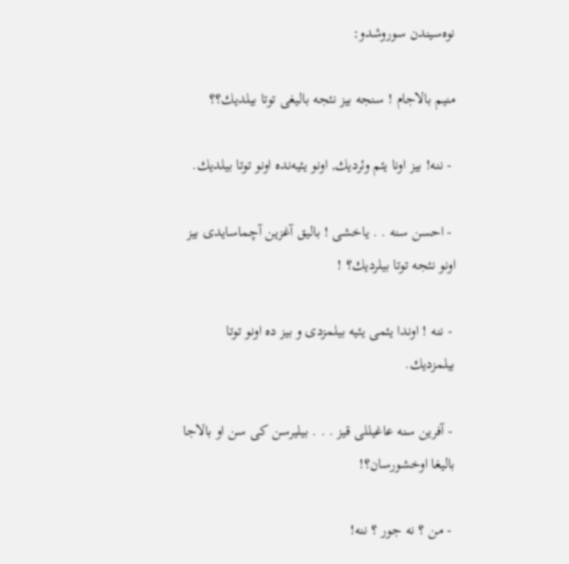نوه‌سیندن سوروشدو:

منیم بالاجام ! سنجه بیز نئجه بالیغی توتا بیلدیك؟؟

 - ننه! بیز اونا یئم وئردیك, اونو یئیه‌نده اونو توتا بیلدیك.

 - احسن سنه . . یاخشی ! بالیق آغزین آچماسایدی بیز اونو نئجه توتا بیلردیك؟ !

 - ننه ! اوندا یئمی یئیه بیلمزدی و بیز ده اونو توتا بیلمزدیك.

 - آفرین سنه عاغیللی قیز . . . بیلیرسن كی سن او بالاجا بالیغا اوخشورسان؟!

 - من ؟ نه جور ؟ ننه!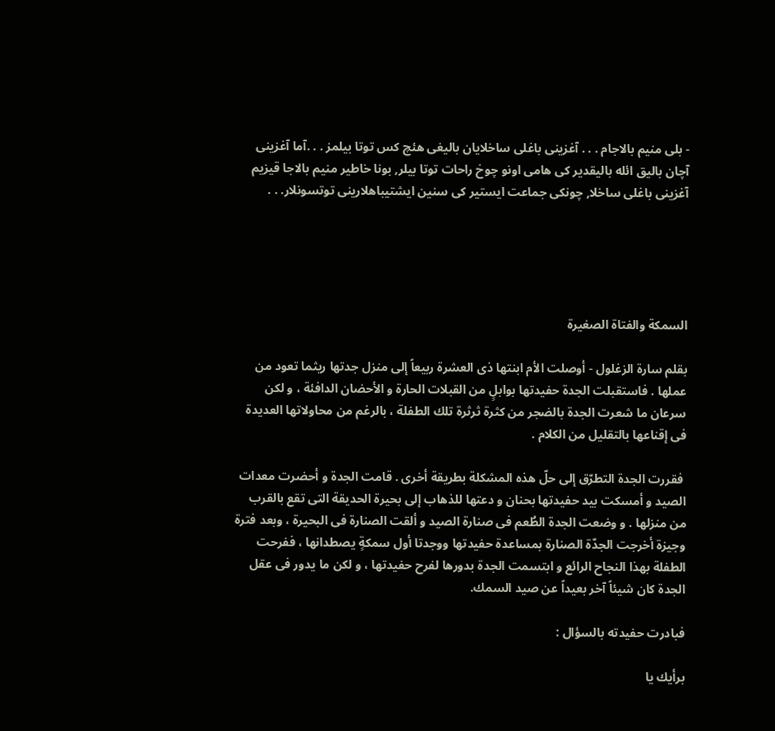- بلی منیم بالاجام . . . آغزینی باغلی ساخلایان بالیغی هئچ كس توتا بیلمز . . .آما آغزینی آچان بالیق ائله بالیقدیر كی هامی اونو چوخ راحات توتا بیلر, بونا خاطیر منیم بالاجا قیزیم آغزینی باغلی ساخلا, چونكی جماعت ایستیر كی سنین ایشتیباهلارینی توتسونلار. . .





السمكة والفتاة الصغیرة

بقلم سارة الزغلول - أوصلت الأم ابنتها ذی العشرة ربیعاً إلى منزل جدتها ریثما تعود من عملها . فاستقبلت الجدة حفیدتها بوابلٍ من القبلات الحارة و الأحضان الدافئة ، و لكن سرعان ما شعرت الجدة بالضجر من كثرة ثرثرة تلك الطفلة ، بالرغم من محاولاتها العدیدة فی إقناعها بالتقلیل من الكلام .

 فقررت الجدة التطرّق إلى حلّ هذه المشكلة بطریقة أخرى . قامت الجدة و أحضرت معدات الصید و أمسكت بید حفیدتها بحنان و دعتها للذهاب إلى بحیرة الحدیقة التی تقع بالقرب من منزلها . و وضعت الجدة الطُعم فی صنارة الصید و ألقت الصنارة فی البحیرة ، وبعد فترة وجیزة أخرجت الجدّة الصنارة بمساعدة حفیدتها ووجدتا أول سمكةٍ یصطدانها ، ففرحت الطفلة بهذا النجاح الرائع و ابتسمت الجدة بدورها لفرح حفیدتها ، و لكن ما یدور فی عقل الجدة كان شیئاً آخر بعیداً عن صید السمك.

فبادرت حفیدته بالسؤال :

برأیك یا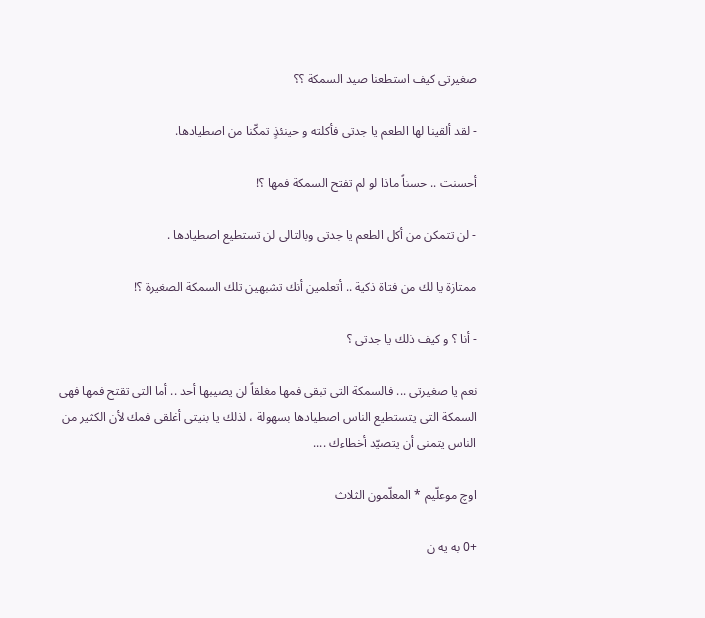صغیرتی كیف استطعنا صید السمكة ؟؟

- لقد ألقینا لها الطعم یا جدتی فأكلته و حینئذٍ تمكّنا من اصطیادها.

أحسنت .. حسناً ماذا لو لم تفتح السمكة فمها ؟!

- لن تتمكن من أكل الطعم یا جدتی وبالتالی لن تستطیع اصطیادها .

ممتازة یا لك من فتاة ذكیة .. أتعلمین أنك تشبهین تلك السمكة الصغیرة ؟!

- أنا ؟ و كیف ذلك یا جدتی ؟

نعم یا صغیرتی ... فالسمكة التی تبقی فمها مغلقاً لن یصیبها أحد .. أما التی تقتح فمها فهی السمكة التی یتستطیع الناس اصطیادها بسهولة ، لذلك یا بنیتی أغلقی فمك لأن الكثیر من الناس یتمنى أن یتصیّد أخطاءك ....

اوچ موعلّیم * المعلّمون الثلاث

+0 به یه ن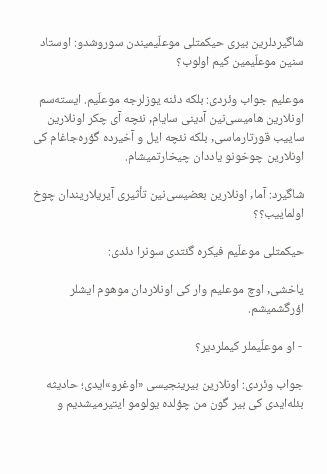شاگیردلرین بیری حیكمتلی موعلّیمیندن سوروشدو: اوستاد سنین موعلّیمین كیم اولوب؟

موعلیم جواب وئردی: بلكه دئنه یوزلرجه موعلّیم. ایسته‌سم اونلارین هامیسی‌نین آدینی سایام, نئچه آی چكر اونلارین ساییب قورتارماسی, بلكه نئچه ایل و آخیرده گؤره‌جاغام كی اونلارین چوخونو یاددان چیخارتمیشام.

شاگیرد: آما, اونلارین بعضیسی‌نین تأثیری آیریلاریندان چوخ اولماییب؟؟

حیكمتلی موعلّیم فیكره گئتدی سونرا دئدی:

یاخشی, اوچ موعلیم وار كی اونلاردان موهوم ایشلر اؤرگشمیشم.

 - او موعلّیملر كیملردیر؟

جواب وئردی: اونلارین بیرینجیسی «اوغرو»ایدی؛ حادیثه بئله‌ایدی كی بیر گون من چؤلده یولومو ایتیرمیشدیم و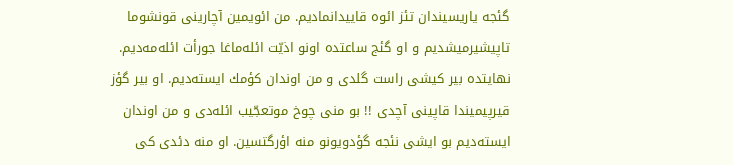گئجه یاریسیندان تئز ائوه قاییدانمادیم. من ائویمین آچارینی قونشوما تاپیشیرمیشدیم و او گئج ساعتده اونو اذیّت ائله‌ماغا جورأت ائله‌مه‌دیم. نهایتده بیر كیشی راست گلدی و من اوندان كؤمك ایسته‌دیم. او بیر گؤز قیرپیمیندا قاپینی آچدی !! بو منی چوخ موتعجّیب ائله‌دی و من اوندان ایسته‌دیم بو ایشی نئجه گؤدویونو منه اؤرگتسین. او منه دئدی كی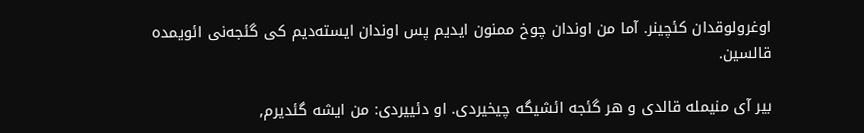اوغرولوقدان كئچینر. آما من اوندان چوخ ممنون ایدیم پس اوندان ایسته‌دیم كی گئجه‌نی ائویمده قالسین.

بیر آی منیمله قالدی و هر گئجه ائشیگه چیخیردی. او دئییردی: من ایشه گئدیرم,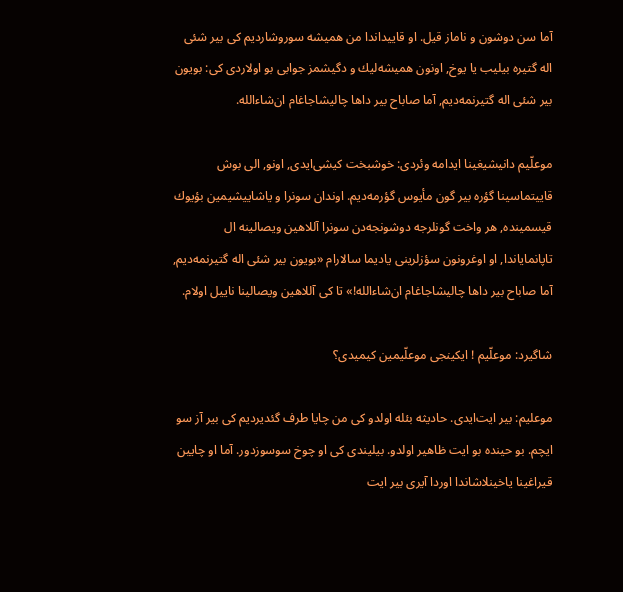آما سن دوشون و ناماز قیل. او قاییداندا من همیشه سوروشاردیم كی بیر شئی اله گتیره بیلیب یا یوخ, اونون همیشه‌لیك و دگیشمز جوابی بو اولاردی كی: بویون بیر شئی اله گتیرنمه‌دیم, آما صاباح بیر داها چالیشاجاغام ان‌شاءالله.

موعلّیم دانیشیغینا ایدامه وئردی: خوشبخت كیشی‌ایدی, اونو, الی بوش قاییتماسینا گؤره بیر گون مأیوس گؤرمه‌دیم. اوندان سونرا و یاشاییشیمین بؤیوك قیسمینده, هر واخت گونلرجه دوشونجه‌دن سونرا آللاهین ویصالینه ال تاپانمایاندا, او اوغرونون سؤزلرینی یادیما سالارام «بویون بیر شئی اله گتیرنمه‌دیم, آما صاباح بیر داها چالیشاجاغام ان‌شاءالله!» تا كی آللاهین ویصالینا ناییل اولام.

شاگیرد: موعلّیم ! ایكینجی موعلّیمین كیمیدی؟

موعلیم: بیر ایت‌ایدی. حادیثه بئله اولدو كی من چایا طرف گئدیردیم كی بیر آز سو ایچم. بو حینده بو ایت ظاهیر اولدو. بیلیندی كی او چوخ سوسوزدور. آما او چایین قیراغینا یاخینلاشاندا اوردا آیری بیر ایت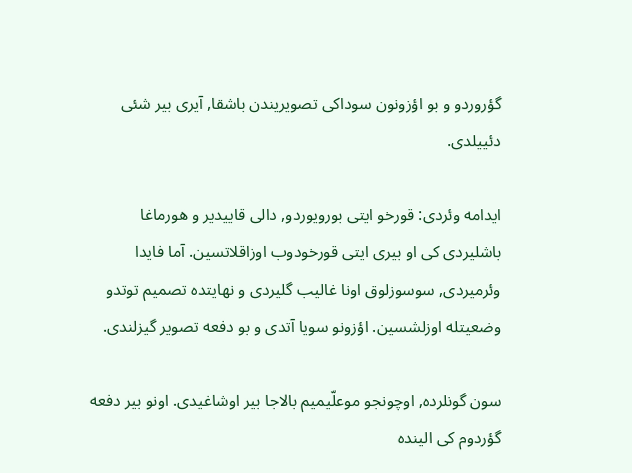گؤروردو و بو اؤزونون سوداكی تصویریندن باشقا, آیری بیر شئی دئییلدی.

ایدامه وئردی: قورخو ایتی بورویوردو, دالی قاییدیر و هورماغا باشلیردی كی او بیری ایتی قورخودوب اوزاقلاتسین. آما فایدا وئرمیردی, سوسوزلوق اونا غالیب گلیردی و نهایتده تصمیم توتدو وضعیتله اوزلشسین. اؤزونو سویا آتدی و بو دفعه تصویر گیزلندی.

سون گونلرده, اوچونجو موعلّیمیم بالاجا بیر اوشاغیدی. اونو بیر دفعه گؤردوم كی الینده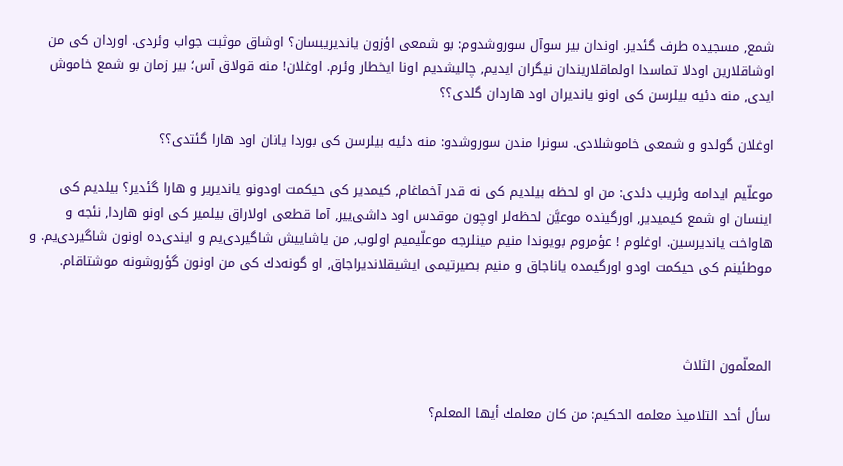شمع, مسجیده طرف گئدیر. اوندان بیر سوآل سوروشدوم: بو شمعی اؤزون یاندیریبسان؟ اوشاق موثبت جواب وئردی. اوردان كی من اوشاقلارین اودلا تماسدا اولماقلاریندان نیگران ایدیم, چالیشدیم اونا ایخطار وئرم. اوغلان! منه قولاق آس؛ بیر زمان بو شمع خاموش ایدی, منه دئیه بیلرسن كی اونو یاندیران اود هاردان گلدی؟؟

اوغلان گولدو و شمعی خاموشلادی. سونرا مندن سوروشدو: منه دئیه بیلرسن كی بوردا یانان اود هارا گئتدی؟؟

موعلّیم ایدامه وئریب دئدی: من او لحظه بیلدیم كی نه قدر آخماغام, كیمدیر كی حیكمت اودونو یاندیریر و هارا گئدیر؟ بیلدیم كی اینسان او شمع كیمیدیر, اورگینده موعیَّن لحظه‌لر اوچون موقدس اود داشی‌ییر, آما قطعی اولاراق بیلمیر كی اونو هاردا, نئجه و هاواخت یاندیرسین. اوغلوم ! عؤمروم بویوندا منیم مینلرجه موعلّیمیم اولوب, من یاشاییش شاگیردی‌یم و ایندی‌ده اونون شاگیردی‌یم. و موطئینم كی حیكمت اودو اورگیمده یاناجاق و منیم بصیرتیمی ایشیقلاندیراجاق, او گونه‌دك كی من اونون گؤروشونه موشتاقام.



المعلّمون الثلاث

سأل أحد التلامیذ معلمه الحكیم: من كان معلمك أیها المعلم؟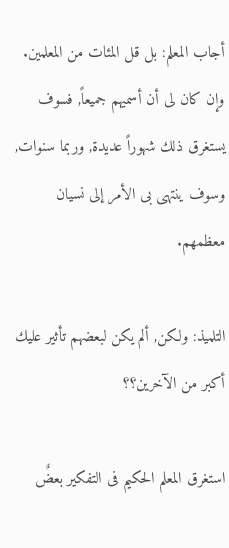أجاب المعلم: بل قل المئات من المعلمین. وإن كان لی أن أسمیهم جمیعاً, فسوف یستغرق ذلك شهوراً عدیدة, وربما سنوات, وسوف ینتهی بی الأمر إلى نسیان معظمهم.

التلمیذ: ولكن, ألم یكن لبعضهم تأثیر علیك أكبر من الآخرین؟؟

استغرق المعلم الحكیم فی التفكیر بعضٌ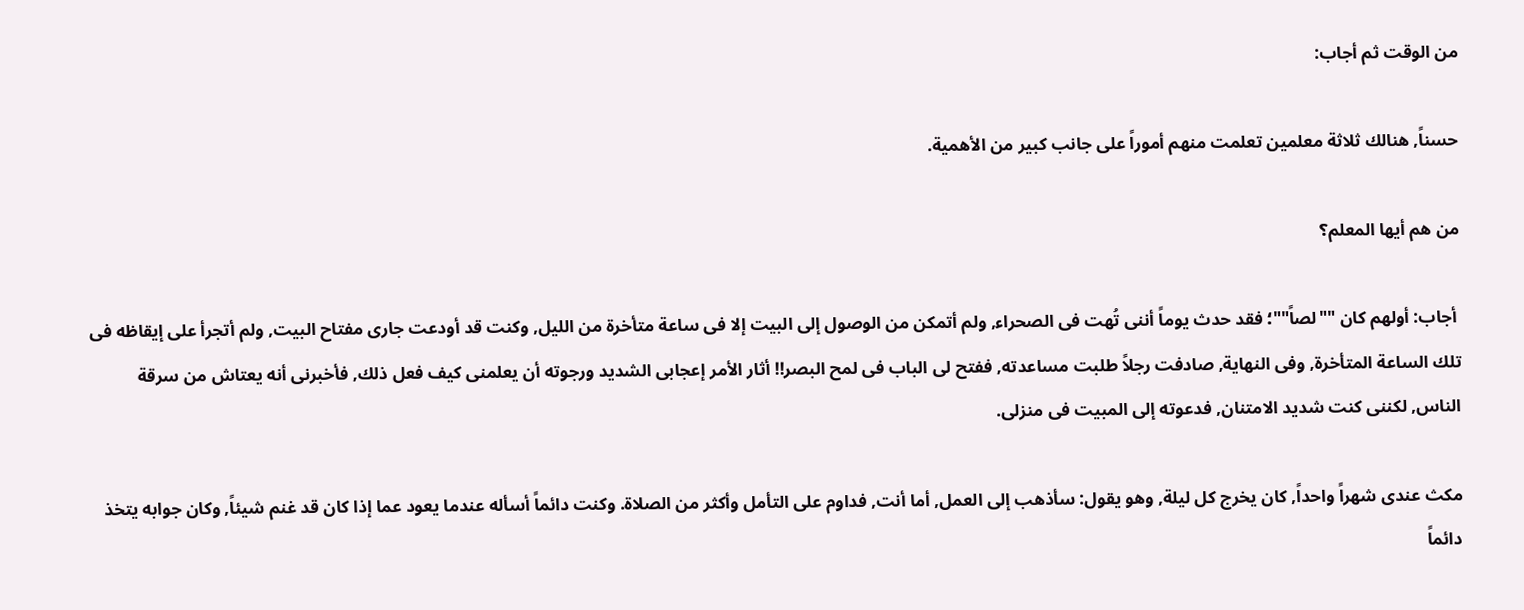من الوقت ثم أجاب:

حسناً, هنالك ثلاثة معلمین تعلمت منهم أموراً على جانب كبیر من الأهمیة.

من هم أیها المعلم؟

 أجاب: أولهم كان ""لصاً""؛ فقد حدث یوماً أننی تُهت فی الصحراء, ولم أتمكن من الوصول إلى البیت إلا فی ساعة متأخرة من اللیل, وكنت قد أودعت جاری مفتاح البیت, ولم أتجرأ على إیقاظه فی تلك الساعة المتأخرة, وفی النهایة, صادفت رجلاً طلبت مساعدته, ففتح لی الباب فی لمح البصر!! أثار الأمر إعجابی الشدید ورجوته أن یعلمنی كیف فعل ذلك, فأخبرنی أنه یعتاش من سرقة الناس, لكننی كنت شدید الامتنان, فدعوته إلى المبیت فی منزلی.

مكث عندی شهراً واحداً, كان یخرج كل لیلة, وهو یقول: سأذهب إلى العمل, أما أنت, فداوم على التأمل وأكثر من الصلاة. وكنت دائماً أسأله عندما یعود عما إذا كان قد غنم شیئاً, وكان جوابه یتخذ دائماً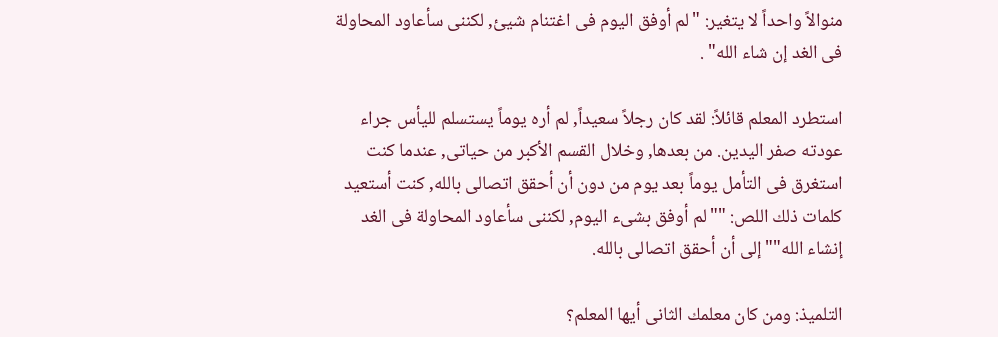منوالاً واحداً لا یتغیر: "لم أوفق الیوم فی اغتنام شیئ, لكننی سأعاود المحاولة فی الغد إن شاء الله" .

استطرد المعلم قائلاً: لقد كان رجلاً سعیداً, لم أره یوماً یستسلم للیأس جراء عودته صفر الیدین. من بعدها, وخلال القسم الأكبر من حیاتی, عندما كنت استغرق فی التأمل یوماً بعد یوم من دون أن أحقق اتصالی بالله, كنت أستعید كلمات ذلك اللص: ""لم أوفق بشیء الیوم, لكننی سأعاود المحاولة فی الغد إنشاء الله"" إلى أن أحقق اتصالی بالله.

التلمیذ: ومن كان معلمك الثانی أیها المعلم؟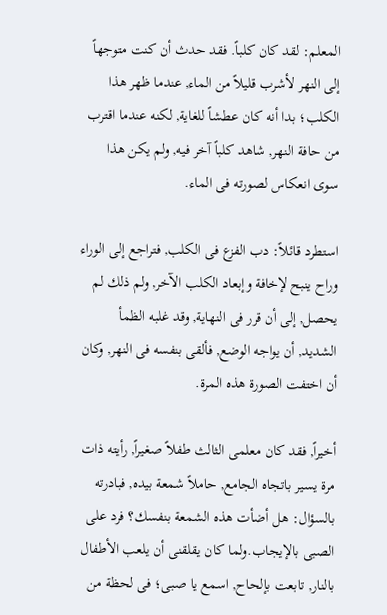المعلم: لقد كان كلباً. فقد حدث أن كنت متوجهاً إلى النهر لأشرب قلیلاً من الماء, عندما ظهر هذا الكلب؛ بدا أنه كان عطشاً للغایة, لكنه عندما اقترب من حافة النهر, شاهد كلباً آخر فیه, ولم یكن هذا سوى انعكاس لصورته فی الماء.

استطرد قائلاً: دب الفزع فی الكلب, فتراجع إلى الوراء وراح ینبح لإخافة وإبعاد الكلب الآخر, ولم ذلك لم یحصل, إلى أن قرر فی النهایة, وقد غلبه الظمأ الشدید, أن یواجه الوضع, فألقى بنفسه فی النهر, وكان أن اختفت الصورة هذه المرة.

أخیراً, فقد كان معلمی الثالث طفلاً صغیراً, رأیته ذات مرة یسیر باتجاه الجامع, حاملاً شمعة بیده, فبادرته بالسؤال: هل أضأت هذه الشمعة بنفسك؟ فرد علی الصبی بالإیجاب.ولما كان یقلقنی أن یلعب الأطفال بالنار, تابعت بإلحاح, اسمع یا صبی؛ فی لحظة من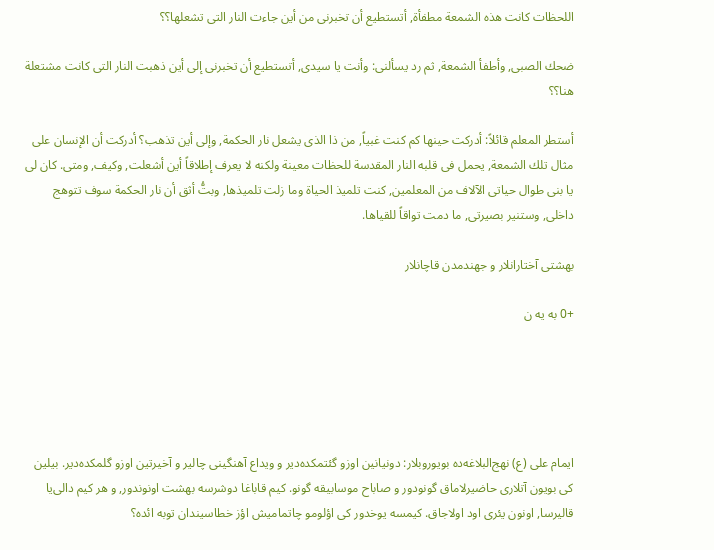اللحظات كانت هذه الشمعة مطفأة, أتستطیع أن تخبرنی من أین جاءت النار التی تشعلها؟؟

ضحك الصبی, وأطفأ الشمعة, ثم رد یسألنی: وأنت یا سیدی, أتستطیع أن تخبرنی إلى أین ذهبت النار التی كانت مشتعلة هنا؟؟

أستطر المعلم قائلاً: أدركت حینها كم كنت غبیاً, من ذا الذی یشعل نار الحكمة, وإلى أین تذهب؟ أدركت أن الإنسان على مثال تلك الشمعة, یحمل فی قلبه النار المقدسة للحظات معینة ولكنه لا یعرف إطلاقاً أین أشعلت, وكیف, ومتى. كان لی یا بنی طوال حیاتی الآلاف من المعلمین, كنت تلمیذ الحیاة وما زلت تلمیذها, وبتُّ أثق أن نار الحكمة سوف تتوهج داخلی, وستنیر بصیرتی, ما دمت تواقاً للقیاها.

بهشتی آختارانلار و جهندمدن قاچانلار

+0 به یه ن





ایمام علی (ع) نهج‌البلاغه‌ده بویوروبلار: دونیانین اوزو گئتمكده‌دیر و ویداع آهنگینی چالیر و آخیرتین اوزو گلمكده‌دیر. بیلین كی بویون آتلاری حاضیرلاماق گونودور و صاباح موسابیقه گونو. كیم قاباغا دوشرسه بهشت اونوندور, و هر كیم دالی‌یا قالیرسا, اونون یئری اود اولاجاق. كیمسه یوخدور كی اؤلومو چاتمامیش اؤز خطاسیندان توبه ائده؟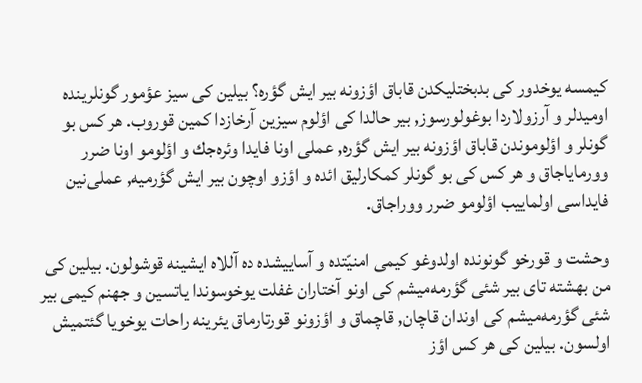كیمسه یوخدور كی بدبختلیكدن قاباق اؤزونه بیر ایش گؤره؟ بیلین كی سیز عؤمور گونلرینده اومیدلر و آرزولاردا بوغولورسوز, بیر حالدا كی اؤلوم سیزین آرخازدا كمین قوروب. هر كس بو گونلر و اؤلوموندن قاباق اؤزونه بیر ایش گؤره, عملی اونا فایدا وئره‌جك و اؤلومو اونا ضرر وورمایاجاق و هر كس كی بو گونلر كمكارلیق ائده و اؤزو اوچون بیر ایش گؤرمیه, عملی‌نین فایداسی اولماییب اؤلومو ضرر ووراجاق.

وحشت و قورخو گونونده اولدوغو كیمی امنیّتده و آساییشده ده آللاه ایشینه قوشولون. بیلین كی من بهشته تای بیر شئی گؤرمه‌میشم كی اونو آختاران غفلت یوخوسوندا یاتسین و جهنم كیمی بیر شئی گؤرمه‌میشم كی اوندان قاچان, قاچماق و اؤزونو قورتارماق یئرینه راحات یوخویا گئتمیش اولسون. بیلین كی هر كس اؤز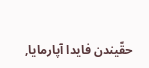حقّیندن فایدا آپارمایا,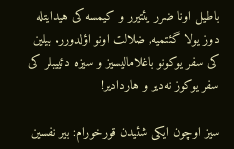باطیل اونا ضرر یئتیرر و كیمسه كی هیدایتله دوز یولا گئتمیه, ضلالت اونو اؤلدورر. بیلین كی سفر یوكونو باغلامالیسیز و سیزه دئییبلر كی سفر یوكوز نه‌دیر و هاردادیر!

سیز اوچون ایكی شئیدن قورخورام: بیر نفسین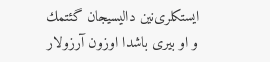ایستكلری‌نین دالیسیجان گئتمك و او بیری باشدا اوزون آرزولار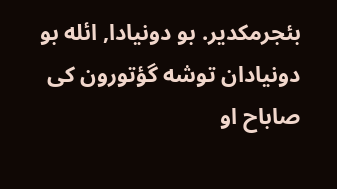بئجرمكدیر. بو دونیادا, ائله بو دونیادان توشه گؤتورون كی صاباح او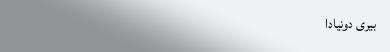بیری دونیادا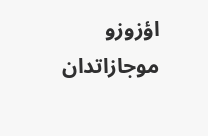اؤزوزو موجازاتدان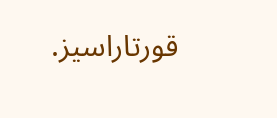قورتاراسیز.